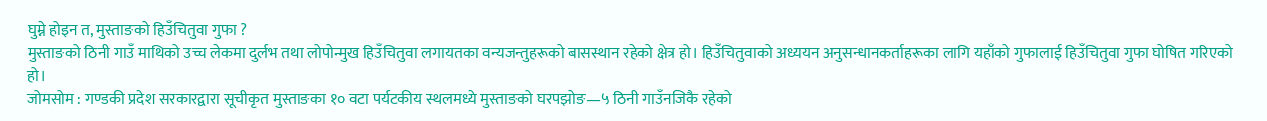घुम्ने होइन त, मुस्ताङको हिउँचितुवा गुफा ?
मुस्ताङको ठिनी गाउँ माथिको उच्च लेकमा दुर्लभ तथा लोपोन्मुख हिउँचितुवा लगायतका वन्यजन्तुहरूको बासस्थान रहेको क्षेत्र हो। हिउँचितुवाको अध्ययन अनुसन्धानकर्ताहरूका लागि यहाँको गुफालाई हिउँचितुवा गुफा घोषित गरिएको हो।
जोमसोम : गण्डकी प्रदेश सरकारद्वारा सूचीकृत मुस्ताङका १० वटा पर्यटकीय स्थलमध्ये मुस्ताङको घरपझोङ—५ ठिनी गाउँनजिकै रहेको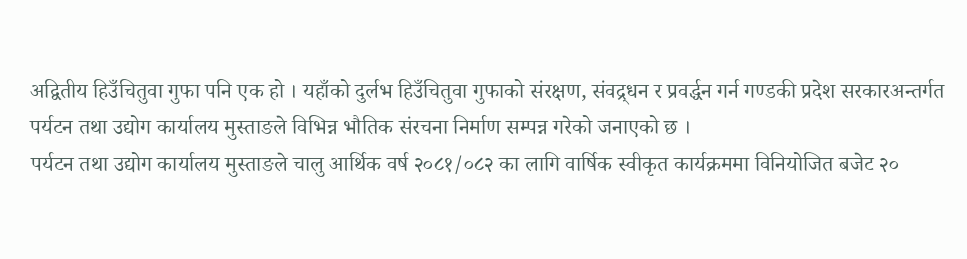अद्वितीय हिउँचितुवा गुफा पनि एक हो । यहाँको दुर्लभ हिउँचितुवा गुफाको संरक्षण, संवद्र्धन र प्रवर्द्धन गर्न गण्डकी प्रदेश सरकारअन्तर्गत पर्यटन तथा उद्योग कार्यालय मुस्ताङले विभिन्न भौतिक संरचना निर्माण सम्पन्न गरेको जनाएको छ ।
पर्यटन तथा उद्योग कार्यालय मुस्ताङले चालु आर्थिक वर्ष २०८१/०८२ का लागि वार्षिक स्वीकृत कार्यक्रममा विनियोजित बजेट २०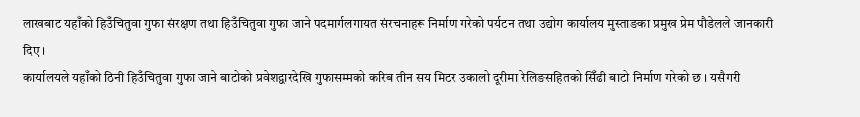लाखबाट यहाँको हिउँचितुवा गुफा संरक्षण तथा हिउँचितुवा गुफा जाने पदमार्गलगायत संरचनाहरू निर्माण गरेको पर्यटन तथा उद्योग कार्यालय मुस्ताङका प्रमुख प्रेम पौडेलले जानकारी दिए ।
कार्यालयले यहाँको ठिनी हिउँचितुवा गुफा जाने बाटोको प्रवेशद्वारदेखि गुफासम्मको करिब तीन सय मिटर उकालो दूरीमा रेलिङसहितको सिँढी बाटो निर्माण गरेको छ । यसैगरी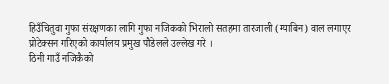हिउँचितुवा गुफा संरक्षणका लागि गुफा नजिकको भिरालो सतहमा तारजाली (ग्याबिन) वाल लगाएर प्रोटेक्सन गरिएको कार्यालय प्रमुख पौडेलले उल्लेख गरे ।
ठिनी गाउँ नजिकैको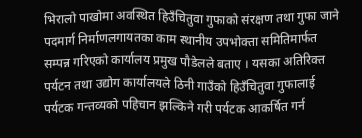भिरालो पाखोमा अवस्थित हिउँचितुवा गुफाको संरक्षण तथा गुफा जाने पदमार्ग निर्माणलगायतका काम स्थानीय उपभोक्ता समितिमार्फत सम्पन्न गरिएको कार्यालय प्रमुख पौडेलले बताए । यसका अतिरिक्त पर्यटन तथा उद्योग कार्यालयले ठिनी गाउँको हिउँचितुवा गुफालाई पर्यटक गन्तव्यको पहिचान झल्किने गरी पर्यटक आकर्षित गर्न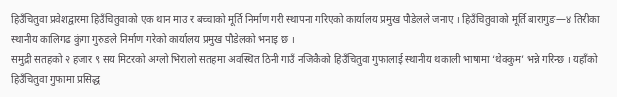हिउँचितुवा प्रवेशद्वारमा हिउँचितुवाको एक थान माउ र बच्चाको मूर्ति निर्माण गरी स्थापना गरिएको कार्यालय प्रमुख पौडेलले जनाए । हिउँचितुवाको मूर्ति बारागुङ—४ तिरीका स्थानीय कालिगढ कुंगा गुरुङले निर्माण गरेको कार्यालय प्रमुख पौडेलको भनाइ छ ।
समुद्री सतहको २ हजार ९ सय मिटरको अग्लो भिरालो सतहमा अवस्थित ठिनी गाउँ नजिकैको हिउँचितुवा गुफालाई स्थानीय थकाली भाषामा ‘थेक्कुम’ भन्ने गरिन्छ । यहाँको हिउँचितुवा गुफामा प्रसिद्ध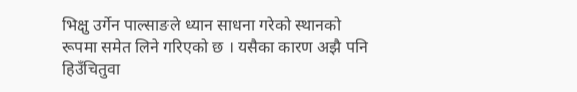भिक्षु उर्गेन पाल्साङले ध्यान साधना गरेको स्थानको रूपमा समेत लिने गरिएको छ । यसैका कारण अझै पनि हिउँचितुवा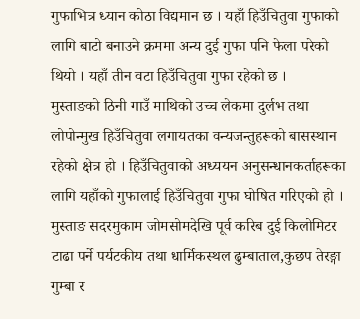गुफाभित्र ध्यान कोठा विद्यमान छ । यहाँ हिउँचितुवा गुफाको लागि बाटो बनाउने क्रममा अन्य दुई गुफा पनि फेला परेको थियो । यहाँ तीन वटा हिउँचितुवा गुफा रहेको छ ।
मुस्ताङको ठिनी गाउँ माथिको उच्च लेकमा दुर्लभ तथा लोपोन्मुख हिउँचितुवा लगायतका वन्यजन्तुहरूको बासस्थान रहेको क्षेत्र हो । हिउँचितुवाको अध्ययन अनुसन्धानकर्ताहरूका लागि यहाँको गुफालाई हिउँचितुवा गुफा घोषित गरिएको हो ।
मुस्ताङ सदरमुकाम जोमसोमदेखि पूर्व करिब दुई किलोमिटर टाढा पर्ने पर्यटकीय तथा धार्मिकस्थल ढुम्बाताल,कुछप तेरङ्गा गुम्बा र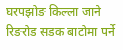घरपझोङ किल्ला जाने रिङरोड सडक बाटोमा पर्ने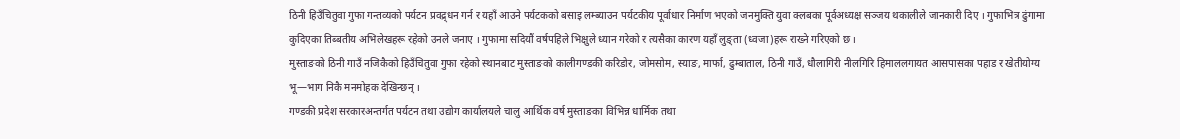ठिनी हिउँचितुवा गुफा गन्तव्यको पर्यटन प्रवद्र्धन गर्न र यहाँ आउने पर्यटकको बसाइ लम्ब्याउन पर्यटकीय पूर्वाधार निर्माण भएको जनमुक्ति युवा क्लबका पूर्वअध्यक्ष सञ्जय थकालीले जानकारी दिए । गुफाभित्र ढुंगामा कुदिएका तिब्बतीय अभिलेखहरू रहेको उनले जनाए । गुफामा सदियौं वर्षपहिले भिक्षुले ध्यान गरेको र त्यसैका कारण यहाँ लुङ्ता (ध्वजा)हरू राख्ने गरिएको छ ।
मुस्ताङको ठिनी गाउँ नजिकैको हिउँचितुवा गुफा रहेको स्थानबाट मुस्ताङको कालीगण्डकी करिडोर, जोमसोम, स्याङ, मार्फा, ढुम्बाताल, ठिनी गाउँ, धौलागिरी नीलगिरि हिमाललगायत आसपासका पहाड र खेतीयोग्य भू—भाग निकै मनमोहक देखिन्छन् ।
गण्डकी प्रदेश सरकारअन्तर्गत पर्यटन तथा उद्योग कार्यालयले चालु आर्थिक वर्ष मुस्ताङका विभिन्न धार्मिक तथा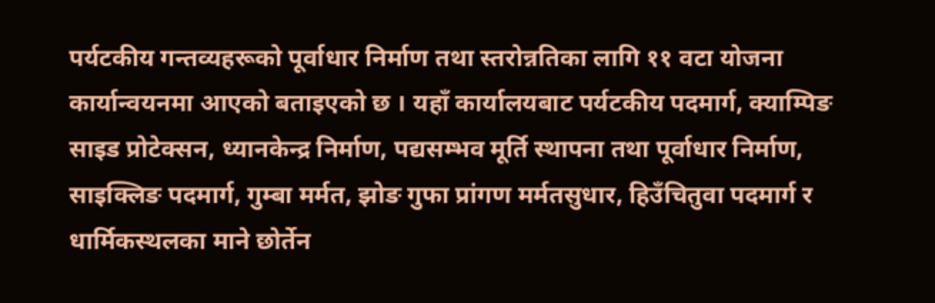पर्यटकीय गन्तव्यहरूको पूर्वाधार निर्माण तथा स्तरोन्नतिका लागि ११ वटा योजना कार्यान्वयनमा आएको बताइएको छ । यहाँ कार्यालयबाट पर्यटकीय पदमार्ग, क्याम्पिङ साइड प्रोटेक्सन, ध्यानकेन्द्र निर्माण, पद्यसम्भव मूर्ति स्थापना तथा पूर्वाधार निर्माण, साइक्लिङ पदमार्ग, गुम्बा मर्मत, झोङ गुफा प्रांगण मर्मतसुधार, हिउँचितुवा पदमार्ग र धार्मिकस्थलका माने छोर्तेन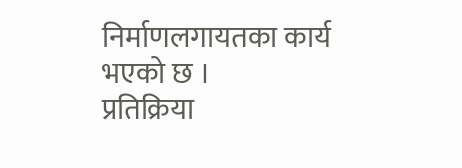निर्माणलगायतका कार्य भएको छ ।
प्रतिक्रिया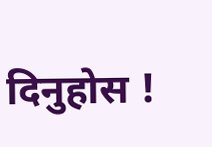दिनुहोस !